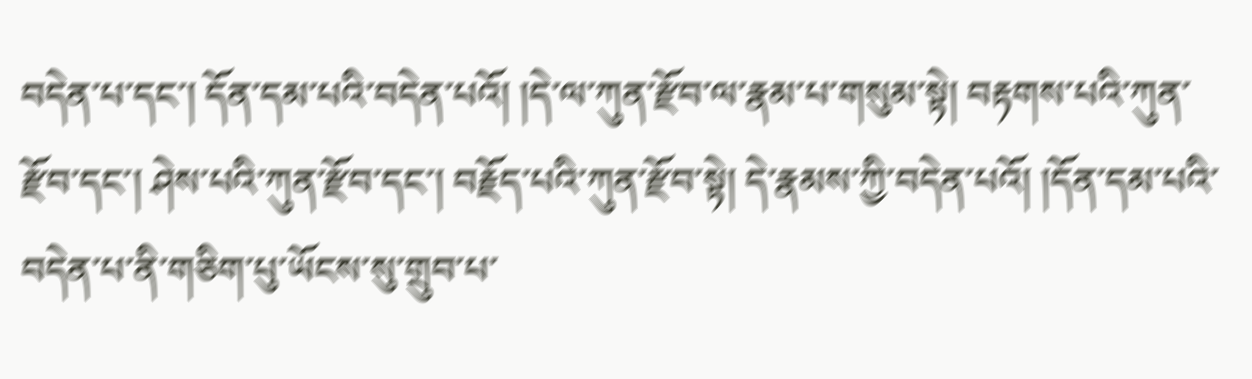བདེན་པ་དང་། དོན་དམ་པའི་བདེན་པའོ། །དེ་ལ་ཀུན་རྫོབ་ལ་རྣམ་པ་གསུམ་སྟེ། བརྟགས་པའི་ཀུན་རྫོབ་དང་། ཤེས་པའི་ཀུན་རྫོབ་དང་། བརྗོད་པའི་ཀུན་རྫོབ་སྟེ། དེ་རྣམས་ཀྱི་བདེན་པའོ། །དོན་དམ་པའི་བདེན་པ་ནི་གཅིག་པུ་ཡོངས་སུ་གྲུབ་པ་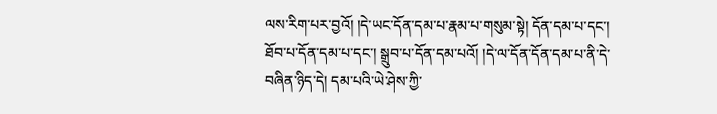ལས་རིག་པར་བྱའོ། །དེ་ཡང་དོན་དམ་པ་རྣམ་པ་གསུམ་སྟེ། དོན་དམ་པ་དང་། ཐོབ་པ་དོན་དམ་པ་དང་། སྒྲུབ་པ་དོན་དམ་པའོ། །དེ་ལ་དོན་དོན་དམ་པ་ནི་དེ་བཞིན་ཉིད་དེ། དམ་པའི་ཡེ་ཤེས་ཀྱི་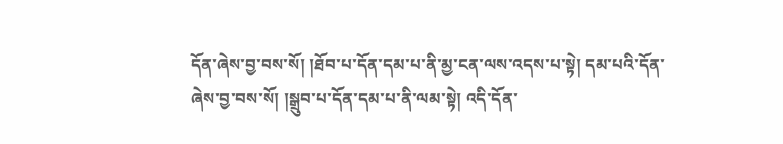དོན་ཞེས་བྱ་བས་སོ། །ཐོབ་པ་དོན་དམ་པ་ནི་མྱ་ངན་ལས་འདས་པ་སྟེ། དམ་པའི་དོན་ཞེས་བྱ་བས་སོ། །སྒྲུབ་པ་དོན་དམ་པ་ནི་ལམ་སྟེ། འདི་དོན་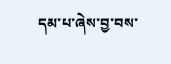དམ་པ་ཞེས་བྱ་བས་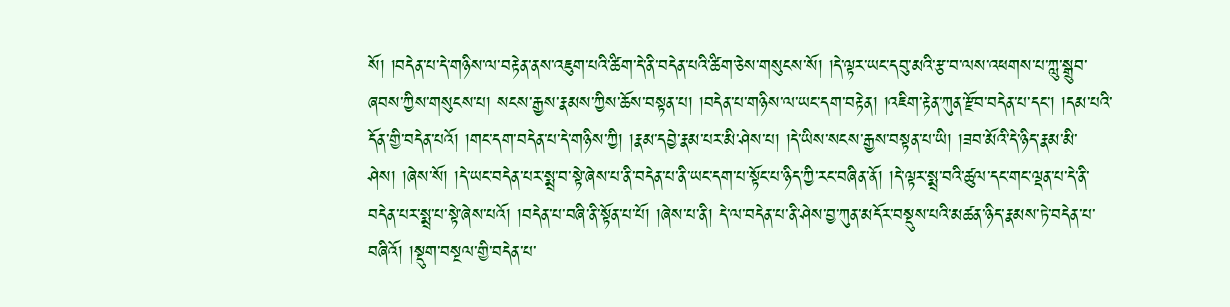སོ། །བདེན་པ་དེ་གཉིས་ལ་བརྟེན་ནས་འཇུག་པའི་ཚིག་དེ་ནི་བདེན་པའི་ཚིག་ཅེས་གསུངས་སོ། །དེ་ལྟར་ཡང་དབུ་མའི་རྩ་བ་ལས་འཕགས་པ་ཀླུ་སྒྲུབ་ཞབས་ཀྱིས་གསུངས་པ། སངས་རྒྱས་རྣམས་ཀྱིས་ཆོས་བསྟན་པ། །བདེན་པ་གཉིས་ལ་ཡང་དག་བརྟེན། །འཇིག་རྟེན་ཀུན་རྫོབ་བདེན་པ་དང་། །དམ་པའི་དོན་གྱི་བདེན་པའོ། །གང་དག་བདེན་པ་དེ་གཉིས་ཀྱི། །རྣམ་དབྱེ་རྣམ་པར་མི་ཤེས་པ། །དེ་ཡིས་སངས་རྒྱས་བསྟན་པ་ཡི། །ཟབ་མོའི་དེ་ཉིད་རྣམ་མི་ཤེས། །ཞེས་སོ། །དེ་ཡང་བདེན་པར་སྨྲ་བ་སྟེ་ཞེས་པ་ནི་བདེན་པ་ནི་ཡང་དག་པ་སྟོང་པ་ཉིད་ཀྱི་རང་བཞིན་ནོ། །དེ་ལྟར་སྨྲ་བའི་ཚུལ་དང་གང་ལྡན་པ་དེ་ནི་བདེན་པར་སྨྲ་པ་སྟེ་ཞེས་པའོ། །བདེན་པ་བཞི་ནི་སྟོན་པ་པོ། །ཞེས་པ་ནི། དེ་ལ་བདེན་པ་ནི་ཤེས་བྱ་ཀུན་མདོར་བསྡུས་པའི་མཚན་ཉིད་རྣམས་ཏེ་བདེན་པ་བཞིའོ། །སྡུག་བསྔལ་གྱི་བདེན་པ་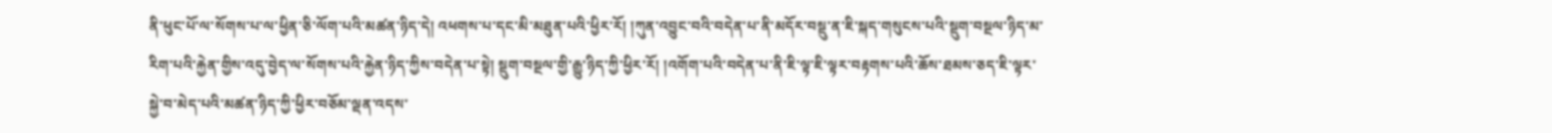ནི་ཕུང་པོ་ལ་སོགས་པ་ལ་ཕྱིན་ཅི་ལོག་པའི་མཚན་ཉིད་དེ། འཕགས་པ་དང་མི་མཐུན་པའི་ཕྱིར་རོ། །ཀུན་འབྱུང་བའི་བདེན་པ་ནི་མདོར་བསྡུ་ན་ཇི་སྐད་གསུངས་པའི་སྡུག་བསྔལ་ཉིད་མ་རིག་པའི་རྐྱེན་གྱིས་འདུ་བྱེད་ལ་སོགས་པའི་རྐྱེན་ཉིད་ཀྱིས་བདེན་པ་སྟེ། སྡུག་བསྔལ་གྱི་རྒྱུ་ཉིད་ཀྱི་ཕྱིར་རོ། །འགོག་པའི་བདེན་པ་ནི་ཇི་ལྟ་ཇི་ལྟར་བརྟགས་པའི་ཆོས་ཐམས་ཅད་ཇི་ལྟར་སྐྱེ་བ་མེད་པའི་མཚན་ཉིད་ཀྱི་ཕྱིར་བཅོམ་ལྡན་འདས་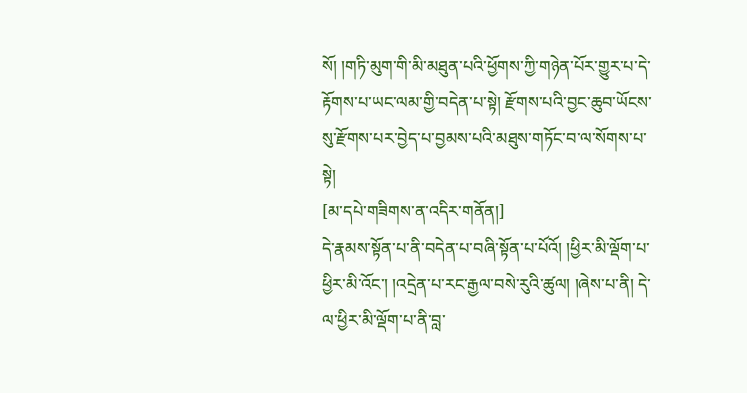སོ། །གཏི་མུག་གི་མི་མཐུན་པའི་ཕྱོགས་ཀྱི་གཉེན་པོར་གྱུར་པ་དེ་རྟོགས་པ་ཡང་ལམ་གྱི་བདེན་པ་སྟེ། རྫོགས་པའི་བྱང་ཆུབ་ཡོངས་སུ་རྫོགས་པར་བྱེད་པ་བྱམས་པའི་མཐུས་གཏོང་བ་ལ་སོགས་པ་སྟེ།
[མ་དཔེ་གཟིགས་ན་འདིར་གནོན།]
དེ་རྣམས་སྟོན་པ་ནི་བདེན་པ་བཞི་སྟོན་པ་པོའོ། །ཕྱིར་མི་ལྡོག་པ་ཕྱིར་མི་འོང་། །འདྲེན་པ་རང་རྒྱལ་བསེ་རུའི་ཚུལ། །ཞེས་པ་ནི། དེ་ལ་ཕྱིར་མི་ལྡོག་པ་ནི་བླ་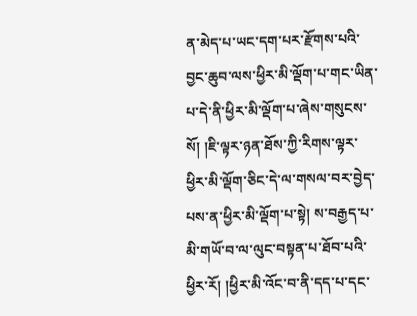ན་མེད་པ་ཡང་དག་པར་རྫོགས་པའི་བྱང་ཆུབ་ལས་ཕྱིར་མི་ལྡོག་པ་གང་ཡིན་པ་དེ་ནི་ཕྱིར་མི་ལྡོག་པ་ཞེས་གསུངས་སོ། །ཇི་ལྟར་ཉན་ཐོས་ཀྱི་རིགས་ལྟར་ཕྱིར་མི་ལྡོག་ཅིང་དེ་ལ་གསལ་བར་བྱེད་པས་ན་ཕྱིར་མི་ལྡོག་པ་སྟེ། ས་བརྒྱད་པ་མི་གཡོ་བ་ལ་ལུང་བསྟན་པ་ཐོབ་པའི་ཕྱིར་རོ། །ཕྱིར་མི་འོང་བ་ནི་དད་པ་དང་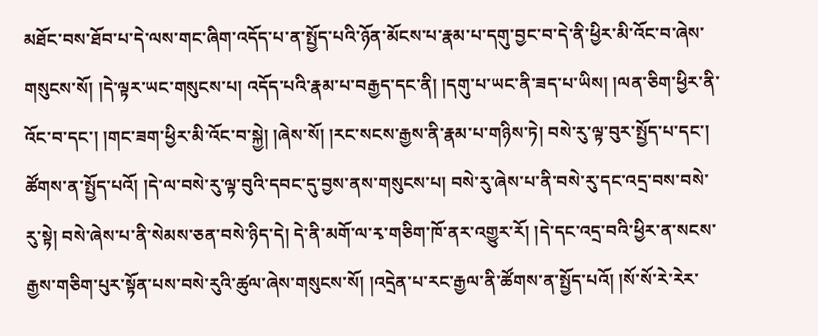མཐོང་བས་ཐོབ་པ་དེ་ལས་གང་ཞིག་འདོད་པ་ན་སྤྱོད་པའི་ཉོན་མོངས་པ་རྣམ་པ་དགུ་བྱང་བ་དེ་ནི་ཕྱིར་མི་འོང་བ་ཞེས་གསུངས་སོ། །དེ་ལྟར་ཡང་གསུངས་པ། འདོད་པའི་རྣམ་པ་བརྒྱད་དང་ནི། །དགུ་པ་ཡང་ནི་ཟད་པ་ཡིས། །ལན་ཅིག་ཕྱིར་ནི་འོང་བ་དང་། །གང་ཟག་ཕྱིར་མི་འོང་བ་སྐྱེ། །ཞེས་སོ། །རང་སངས་རྒྱས་ནི་རྣམ་པ་གཉིས་ཏེ། བསེ་རུ་ལྟ་བུར་སྤྱོད་པ་དང་། ཚོགས་ན་སྤྱོད་པའོ། །དེ་ལ་བསེ་རུ་ལྟ་བུའི་དབང་དུ་བྱས་ནས་གསུངས་པ། བསེ་རུ་ཞེས་པ་ནི་བསེ་རུ་དང་འདྲ་བས་བསེ་རུ་སྟེ། བསེ་ཞེས་པ་ནི་སེམས་ཅན་བསེ་ཉིད་དེ། དེ་ནི་མགོ་ལ་རྭ་གཅིག་ཁོ་ནར་འགྱུར་རོ། །དེ་དང་འདྲ་བའི་ཕྱིར་ན་སངས་རྒྱས་གཅིག་པུར་སྟོན་པས་བསེ་རུའི་ཚུལ་ཞེས་གསུངས་སོ། །འདྲེན་པ་རང་རྒྱལ་ནི་ཚོགས་ན་སྤྱོད་པའོ། །སོ་སོ་རེ་རེར་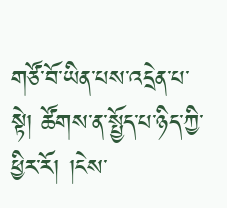གཙོ་བོ་ཡིན་པས་འདྲེན་པ་སྟེ། ཚོགས་ན་སྤྱོད་པ་ཉིད་ཀྱི་ཕྱིར་རོ། །ངེས་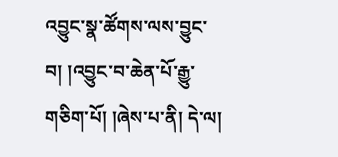འབྱུང་སྣ་ཚོགས་ལས་བྱུང་བ། །འབྱུང་བ་ཆེན་པོ་རྒྱུ་གཅིག་པོ། །ཞེས་པ་ནི། དེ་ལ།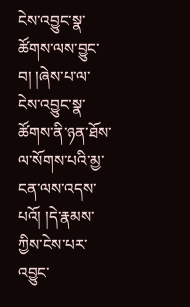ངེས་འབྱུང་སྣ་ཚོགས་ལས་བྱུང་བ། །ཞེས་པ་ལ་ངེས་འབྱུང་སྣ་ཚོགས་ནི་ཉན་ཐོས་ལ་སོགས་པའི་མྱ་ངན་ལས་འདས་པའོ། །དེ་རྣམས་ཀྱིས་ངེས་པར་འབྱུང་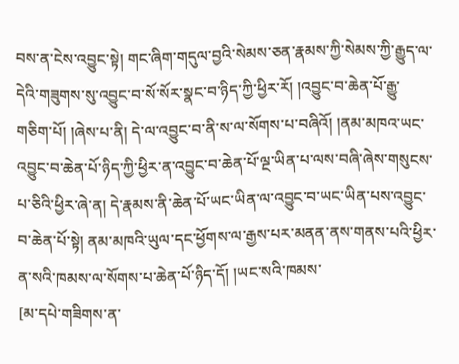བས་ན་ངེས་འབྱུང་སྟེ། གང་ཞིག་གདུལ་བྱའི་སེམས་ཅན་རྣམས་ཀྱི་སེམས་ཀྱི་རྒྱུད་ལ་དེའི་གཟུགས་སུ་འབྱུང་བ་སོ་སོར་སྣང་བ་ཉིད་ཀྱི་ཕྱིར་རོ། །འབྱུང་བ་ཆེན་པོ་རྒྱུ་གཅིག་པོ། །ཞེས་པ་ནི། དེ་ལ་འབྱུང་བ་ནི་ས་ལ་སོགས་པ་བཞིའོ། །ནམ་མཁའ་ཡང་འབྱུང་བ་ཆེན་པོ་ཉིད་ཀྱི་ཕྱིར་ན་འབྱུང་བ་ཆེན་པོ་ལྔ་ཡིན་པ་ལས་བཞི་ཞེས་གསུངས་པ་ཅིའི་ཕྱིར་ཞེ་ན། དེ་རྣམས་ནི་ཆེན་པོ་ཡང་ཡིན་ལ་འབྱུང་བ་ཡང་ཡིན་པས་འབྱུང་བ་ཆེན་པོ་སྟེ། ནམ་མཁའི་ཡུལ་དང་ཕྱོགས་ལ་རྒྱས་པར་མནན་ནས་གནས་པའི་ཕྱིར་ན་སའི་ཁམས་ལ་སོགས་པ་ཆེན་པོ་ཉིད་དོ། །ཡང་སའི་ཁམས་
[མ་དཔེ་གཟིགས་ན་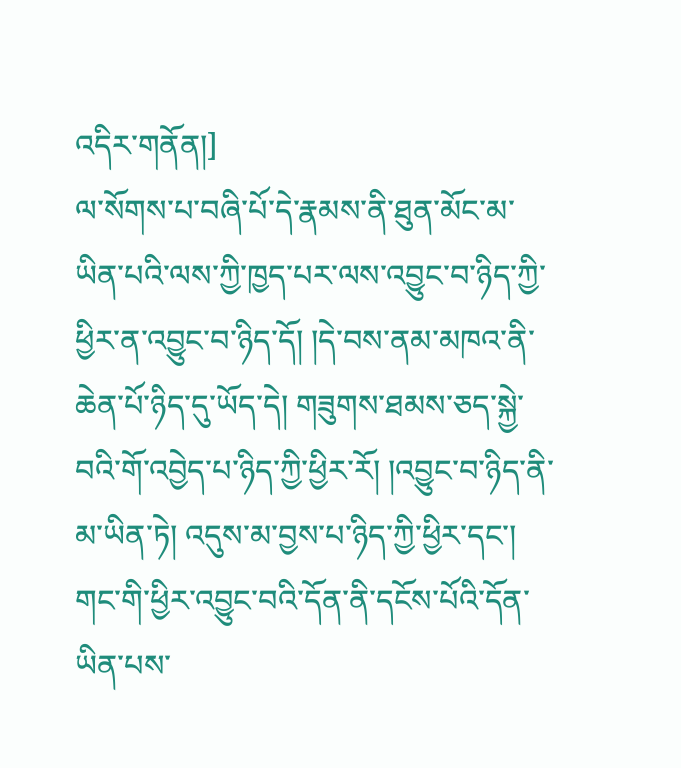འདིར་གནོན།]
ལ་སོགས་པ་བཞི་པོ་དེ་རྣམས་ནི་ཐུན་མོང་མ་ཡིན་པའི་ལས་ཀྱི་ཁྱད་པར་ལས་འབྱུང་བ་ཉིད་ཀྱི་ཕྱིར་ན་འབྱུང་བ་ཉིད་དོ། །དེ་བས་ནམ་མཁའ་ནི་ཆེན་པོ་ཉིད་དུ་ཡོད་དེ། གཟུགས་ཐམས་ཅད་སྐྱེ་བའི་གོ་འབྱེད་པ་ཉིད་ཀྱི་ཕྱིར་རོ། །འབྱུང་བ་ཉིད་ནི་མ་ཡིན་ཏེ། འདུས་མ་བྱས་པ་ཉིད་ཀྱི་ཕྱིར་དང་། གང་གི་ཕྱིར་འབྱུང་བའི་དོན་ནི་དངོས་པོའི་དོན་ཡིན་པས་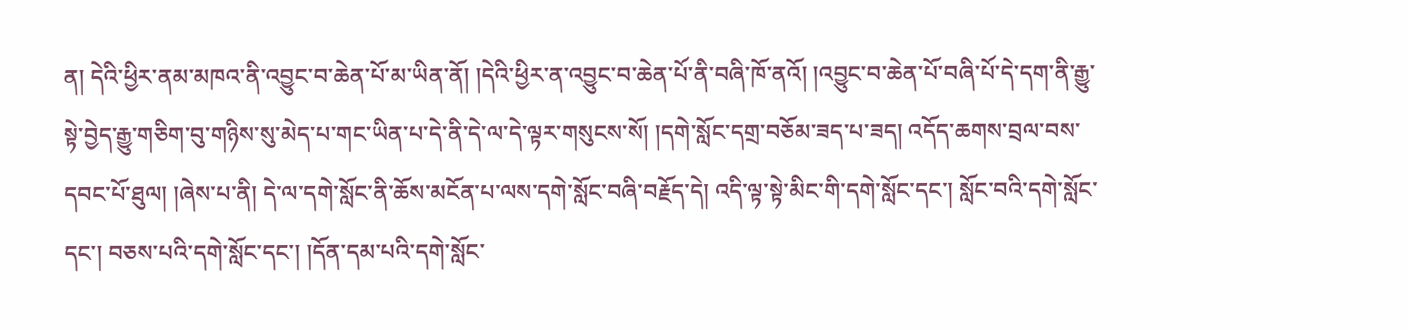ན། དེའི་ཕྱིར་ནམ་མཁའ་ནི་འབྱུང་བ་ཆེན་པོ་མ་ཡིན་ནོ། །དེའི་ཕྱིར་ན་འབྱུང་བ་ཆེན་པོ་ནི་བཞི་ཁོ་ནའོ། །འབྱུང་བ་ཆེན་པོ་བཞི་པོ་དེ་དག་ནི་རྒྱུ་སྟེ་བྱེད་རྒྱུ་གཅིག་བུ་གཉིས་སུ་མེད་པ་གང་ཡིན་པ་དེ་ནི་དེ་ལ་དེ་ལྟར་གསུངས་སོ། །དགེ་སློང་དགྲ་བཅོམ་ཟད་པ་ཟད། འདོད་ཆགས་བྲལ་བས་དབང་པོ་ཐུལ། །ཞེས་པ་ནི། དེ་ལ་དགེ་སློང་ནི་ཆོས་མངོན་པ་ལས་དགེ་སློང་བཞི་བརྗོད་དེ། འདི་ལྟ་སྟེ་མིང་གི་དགེ་སློང་དང་། སློང་བའི་དགེ་སློང་དང་། བཅས་པའི་དགེ་སློང་དང་། །དོན་དམ་པའི་དགེ་སློང་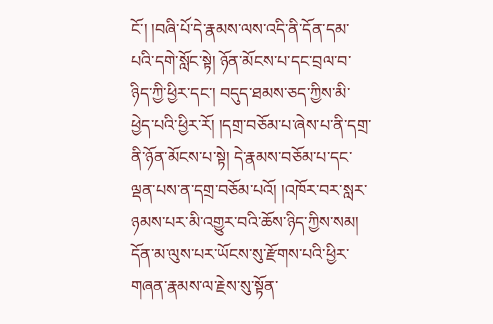ངོ་། །བཞི་པོ་དེ་རྣམས་ལས་འདི་ནི་དོན་དམ་པའི་དགེ་སློང་སྟེ། ཉོན་མོངས་པ་དང་བྲལ་བ་ཉིད་ཀྱི་ཕྱིར་དང་། བདུད་ཐམས་ཅད་ཀྱིས་མི་ཕྱེད་པའི་ཕྱིར་རོ། །དགྲ་བཅོམ་པ་ཞེས་པ་ནི་དགྲ་ནི་ཉོན་མོངས་པ་སྟེ། དེ་རྣམས་བཅོམ་པ་དང་ལྡན་པས་ན་དགྲ་བཅོམ་པའོ། །འཁོར་བར་སླར་ཉམས་པར་མི་འགྱུར་བའི་ཆོས་ཉིད་ཀྱིས་སམ། དོན་མ་ལུས་པར་ཡོངས་སུ་རྫོགས་པའི་ཕྱིར་གཞན་རྣམས་ལ་རྗེས་སུ་སྟོན་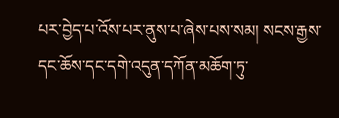པར་བྱེད་པ་འོས་པར་ནུས་པ་ཞེས་པས་སམ། སངས་རྒྱས་དང་ཆོས་དང་དགེ་འདུན་དཀོན་མཆོག་ཏུ་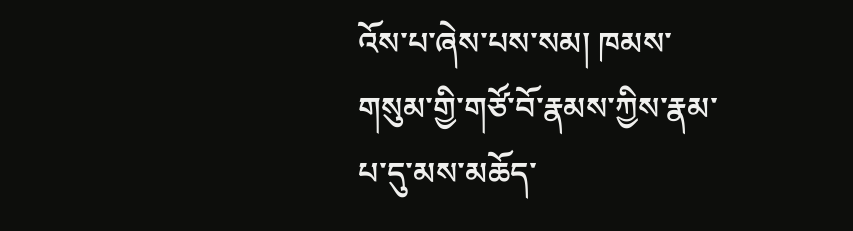འོས་པ་ཞེས་པས་སམ། ཁམས་གསུམ་གྱི་གཙོ་བོ་རྣམས་ཀྱིས་རྣམ་པ་དུ་མས་མཆོད་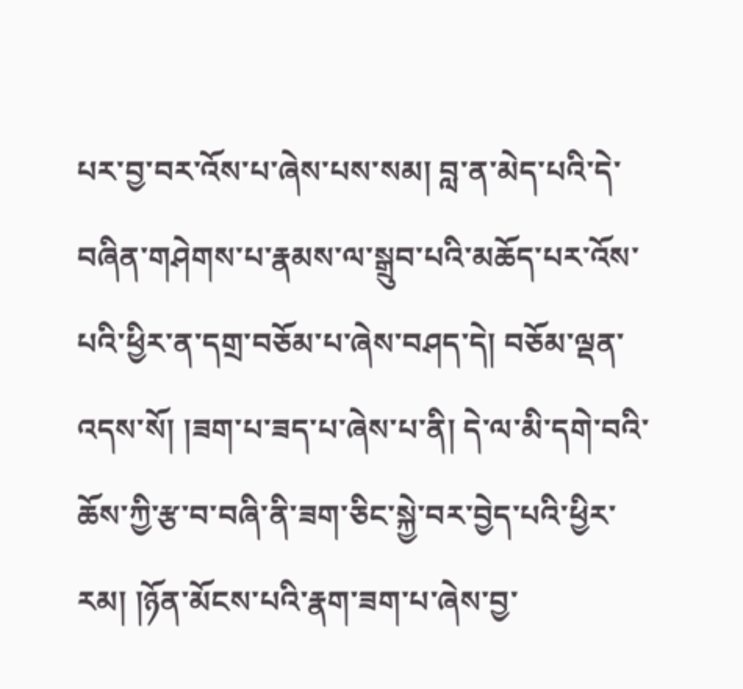པར་བྱ་བར་འོས་པ་ཞེས་པས་སམ། བླ་ན་མེད་པའི་དེ་བཞིན་གཤེགས་པ་རྣམས་ལ་སྒྲུབ་པའི་མཆོད་པར་འོས་པའི་ཕྱིར་ན་དགྲ་བཅོམ་པ་ཞེས་བཤད་དེ། བཅོམ་ལྡན་འདས་སོ། །ཟག་པ་ཟད་པ་ཞེས་པ་ནི། དེ་ལ་མི་དགེ་བའི་ཆོས་ཀྱི་རྩ་བ་བཞི་ནི་ཟག་ཅིང་སྐྱེ་བར་བྱེད་པའི་ཕྱིར་རམ། །ཉོན་མོངས་པའི་རྣག་ཟག་པ་ཞེས་བྱ་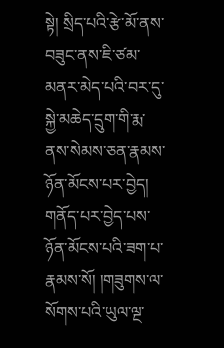སྟེ། སྲིད་པའི་རྩེ་མོ་ནས་བཟུང་ནས་ཇི་ཙམ་མནར་མེད་པའི་བར་དུ་སྐྱེ་མཆེད་དྲུག་གི་རྨ་ནས་སེམས་ཅན་རྣམས་ཉོན་མོངས་པར་བྱེད། གནོད་པར་བྱེད་པས་ཉོན་མོངས་པའི་ཟག་པ་རྣམས་སོ། །གཟུགས་ལ་སོགས་པའི་ཡུལ་ལྔ་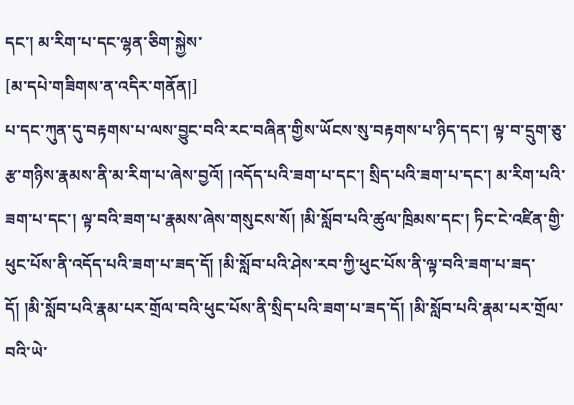དང་། མ་རིག་པ་དང་ལྷན་ཅིག་སྐྱེས་
[མ་དཔེ་གཟིགས་ན་འདིར་གནོན།]
པ་དང་ཀུན་དུ་བརྟགས་པ་ལས་བྱུང་བའི་རང་བཞིན་གྱིས་ཡོངས་སུ་བརྟགས་པ་ཉིད་དང་། ལྟ་བ་དྲུག་ཅུ་རྩ་གཉིས་རྣམས་ནི་མ་རིག་པ་ཞེས་བྱའོ། །འདོད་པའི་ཟག་པ་དང་། སྲིད་པའི་ཟག་པ་དང་། མ་རིག་པའི་ཟག་པ་དང་། ལྟ་བའི་ཟག་པ་རྣམས་ཞེས་གསུངས་སོ། །མི་སློབ་པའི་ཚུལ་ཁྲིམས་དང་། ཏིང་ངེ་འཛིན་གྱི་ཕུང་པོས་ནི་འདོད་པའི་ཟག་པ་ཟད་དོ། །མི་སློབ་པའི་ཤེས་རབ་ཀྱི་ཕུང་པོས་ནི་ལྟ་བའི་ཟག་པ་ཟད་དོ། །མི་སློབ་པའི་རྣམ་པར་གྲོལ་བའི་ཕུང་པོས་ནི་སྲིད་པའི་ཟག་པ་ཟད་དོ། །མི་སློབ་པའི་རྣམ་པར་གྲོལ་བའི་ཡེ་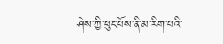ཤེས་ཀྱི་ཕུང་པོས་ནི་མ་རིག་པའི་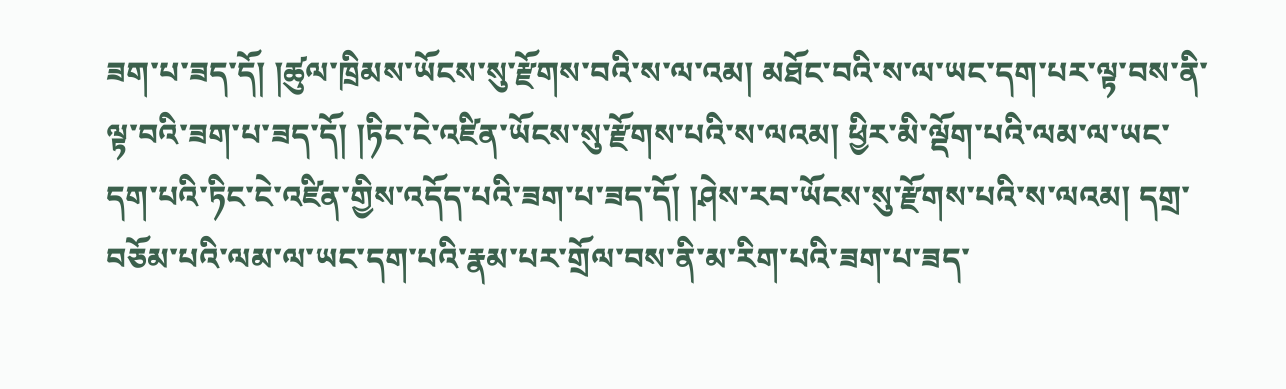ཟག་པ་ཟད་དོ། །ཚུལ་ཁྲིམས་ཡོངས་སུ་རྫོགས་བའི་ས་ལ་འམ། མཐོང་བའི་ས་ལ་ཡང་དག་པར་ལྟ་བས་ནི་ལྟ་བའི་ཟག་པ་ཟད་དོ། །ཏིང་ངེ་འཛིན་ཡོངས་སུ་རྫོགས་པའི་ས་ལའམ། ཕྱིར་མི་ལྡོག་པའི་ལམ་ལ་ཡང་དག་པའི་ཏིང་ངེ་འཛིན་གྱིས་འདོད་པའི་ཟག་པ་ཟད་དོ། །ཤེས་རབ་ཡོངས་སུ་རྫོགས་པའི་ས་ལའམ། དགྲ་བཅོམ་པའི་ལམ་ལ་ཡང་དག་པའི་རྣམ་པར་གྲོལ་བས་ནི་མ་རིག་པའི་ཟག་པ་ཟད་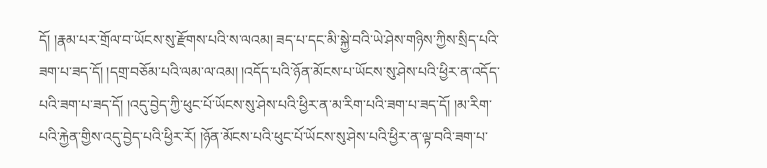དོ། །རྣམ་པར་གྲོལ་བ་ཡོངས་སུ་རྫོགས་པའི་ས་ལའམ། ཟད་པ་དང་མི་སྐྱེ་བའི་ཡེ་ཤེས་གཉིས་ཀྱིས་སྲིད་པའི་ཟག་པ་ཟད་དོ། །དགྲ་བཅོམ་པའི་ལམ་ལ་འམ། །འདོད་པའི་ཉོན་མོངས་པ་ཡོངས་སུ་ཤེས་པའི་ཕྱིར་ན་འདོད་པའི་ཟག་པ་ཟད་དོ། །འདུ་བྱེད་ཀྱི་ཕུང་པོ་ཡོངས་སུ་ཤེས་པའི་ཕྱིར་ན་མ་རིག་པའི་ཟག་པ་ཟད་དོ། །མ་རིག་པའི་རྐྱེན་གྱིས་འདུ་བྱེད་པའི་ཕྱིར་རོ། །ཉོན་མོངས་པའི་ཕུང་པོ་ཡོངས་སུ་ཤེས་པའི་ཕྱིར་ན་ལྟ་བའི་ཟག་པ་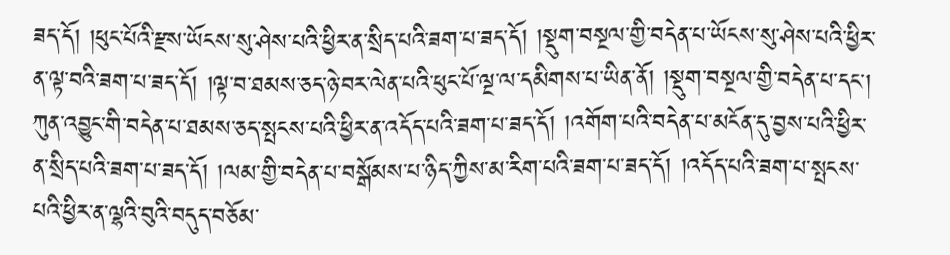ཟད་དོ། །ཕུང་པོའི་རྫས་ཡོངས་སུ་ཤེས་པའི་ཕྱིར་ན་སྲིད་པའི་ཟག་པ་ཟད་དོ། །སྡུག་བསྔལ་གྱི་བདེན་པ་ཡོངས་སུ་ཤེས་པའི་ཕྱིར་ན་ལྟ་བའི་ཟག་པ་ཟད་དོ། །ལྟ་བ་ཐམས་ཅད་ཉེ་བར་ལེན་པའི་ཕུང་པོ་ལྔ་ལ་དམིགས་པ་ཡིན་ནོ། །སྡུག་བསྔལ་གྱི་བདེན་པ་དང་། ཀུན་འབྱུང་གི་བདེན་པ་ཐམས་ཅད་སྤངས་པའི་ཕྱིར་ན་འདོད་པའི་ཟག་པ་ཟད་དོ། །འགོག་པའི་བདེན་པ་མངོན་དུ་བྱས་པའི་ཕྱིར་ན་སྲིད་པའི་ཟག་པ་ཟད་དོ། །ལམ་གྱི་བདེན་པ་བསྒོམས་པ་ཉིད་ཀྱིས་མ་རིག་པའི་ཟག་པ་ཟད་དོ། །འདོད་པའི་ཟག་པ་སྤངས་པའི་ཕྱིར་ན་ལྷའི་བུའི་བདུད་བཅོམ་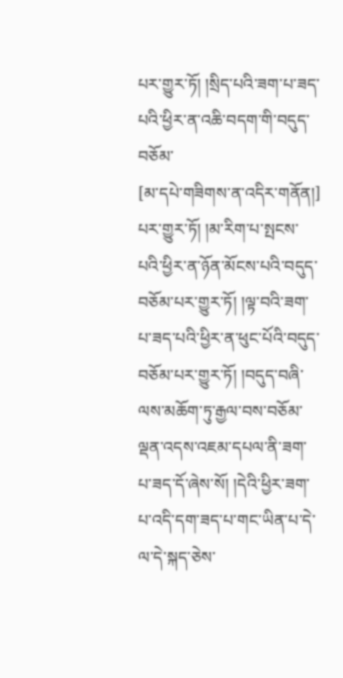པར་གྱུར་ཏོ། །སྲིད་པའི་ཟག་པ་ཟད་པའི་ཕྱིར་ན་འཆི་བདག་གི་བདུད་བཅོམ་
[མ་དཔེ་གཟིགས་ན་འདིར་གནོན།]
པར་གྱུར་ཏོ། །མ་རིག་པ་སྤངས་པའི་ཕྱིར་ན་ཉོན་མོངས་པའི་བདུད་བཅོམ་པར་གྱུར་ཏོ། །ལྟ་བའི་ཟག་པ་ཟད་པའི་ཕྱིར་ན་ཕུང་པོའི་བདུད་བཅོམ་པར་གྱུར་ཏོ། །བདུད་བཞི་ལས་མཆོག་ཏུ་རྒྱལ་བས་བཅོམ་ལྡན་འདས་འཇམ་དཔལ་ནི་ཟག་པ་ཟད་དོ་ཞེས་སོ། །དེའི་ཕྱིར་ཟག་པ་འདི་དག་ཟད་པ་གང་ཡིན་པ་དེ་ལ་དེ་སྐད་ཅེས་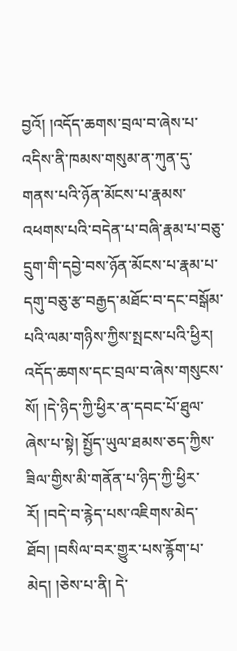བྱའོ། །འདོད་ཆགས་བྲལ་བ་ཞེས་པ་འདིས་ནི་ཁམས་གསུམ་ན་ཀུན་དུ་གནས་པའི་ཉོན་མོངས་པ་རྣམས་འཕགས་པའི་བདེན་པ་བཞི་རྣམ་པ་བཅུ་དྲུག་གི་དབྱེ་བས་ཉོན་མོངས་པ་རྣམ་པ་དགུ་བཅུ་རྩ་བརྒྱད་མཐོང་བ་དང་བསྒོམ་པའི་ལམ་གཉིས་ཀྱིས་སྤངས་པའི་ཕྱིར། འདོད་ཆགས་དང་བྲལ་བ་ཞེས་གསུངས་སོ། །དེ་ཉིད་ཀྱི་ཕྱིར་ན་དབང་པོ་ཐུལ་ཞེས་པ་སྟེ། སྤྱོད་ཡུལ་ཐམས་ཅད་ཀྱིས་ཟིལ་གྱིས་མི་གནོན་པ་ཉིད་ཀྱི་ཕྱིར་རོ། །བདེ་བ་རྙེད་པས་འཇིགས་མེད་ཐོབ། །བསིལ་བར་གྱུར་པས་རྙོག་པ་མེད། །ཅེས་པ་ནི། དེ་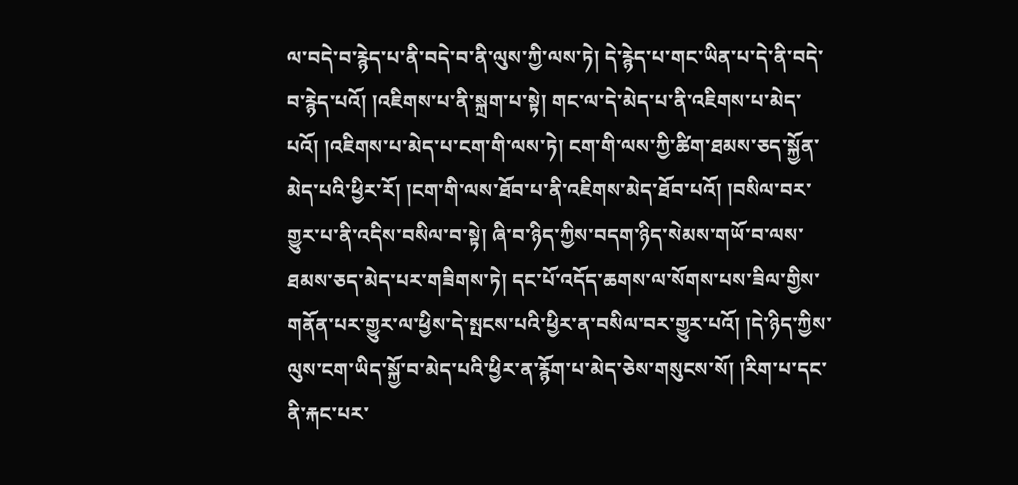ལ་བདེ་བ་རྙེད་པ་ནི་བདེ་བ་ནི་ལུས་ཀྱི་ལས་ཏེ། དེ་རྙེད་པ་གང་ཡིན་པ་དེ་ནི་བདེ་བ་རྙེད་པའོ། །འཇིགས་པ་ནི་སྐྲག་པ་སྟེ། གང་ལ་དེ་མེད་པ་ནི་འཇིགས་པ་མེད་པའོ། །འཇིགས་པ་མེད་པ་ངག་གི་ལས་ཏེ། ངག་གི་ལས་ཀྱི་ཚིག་ཐམས་ཅད་སྐྱོན་མེད་པའི་ཕྱིར་རོ། །ངག་གི་ལས་ཐོབ་པ་ནི་འཇིགས་མེད་ཐོབ་པའོ། །བསིལ་བར་གྱུར་པ་ནི་འདིས་བསིལ་བ་སྟེ། ཞི་བ་ཉིད་ཀྱིས་བདག་ཉིད་སེམས་གཡོ་བ་ལས་ཐམས་ཅད་མེད་པར་གཟིགས་ཏེ། དང་པོ་འདོད་ཆགས་ལ་སོགས་པས་ཟིལ་གྱིས་གནོན་པར་གྱུར་ལ་ཕྱིས་དེ་སྤངས་པའི་ཕྱིར་ན་བསིལ་བར་གྱུར་པའོ། །དེ་ཉིད་ཀྱིས་ལུས་ངག་ཡིད་སྐྱོ་བ་མེད་པའི་ཕྱིར་ན་རྙོག་པ་མེད་ཅེས་གསུངས་སོ། །རིག་པ་དང་ནི་རྐང་པར་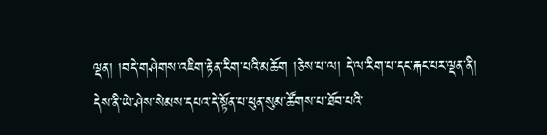ལྡན། །བདེ་གཤེགས་འཇིག་རྟེན་རིག་པའི་མཆོག །ཅེས་པ་ལ། དེ་ལ་རིག་པ་དང་རྐང་པར་ལྡན་ནི། དེས་ནི་ཡེ་ཤེས་སེམས་དཔའ་དེ་སྟོན་པ་ཕུན་སུམ་ཚོགས་པ་ཐོབ་པའི་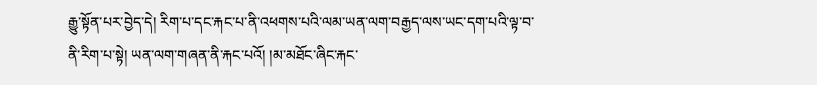རྒྱུ་སྟོན་པར་བྱེད་དེ། རིག་པ་དང་རྐང་པ་ནི་འཕགས་པའི་ལམ་ཡན་ལག་བརྒྱད་ལས་ཡང་དག་པའི་ལྟ་བ་ནི་རིག་པ་སྟེ། ཡན་ལག་གཞན་ནི་རྐང་པའོ། །མ་མཐོང་ཞིང་རྐང་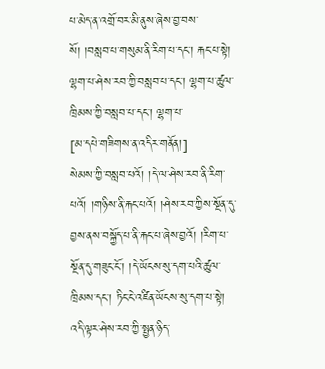པ་མེད་ན་འགྲོ་བར་མི་ནུས་ཞེས་བྱ་བས་སོ། །བསླབ་པ་གསུམ་ནི་རིག་པ་དང་། རྐང་པ་སྟེ། ལྷག་པ་ཤེས་རབ་ཀྱི་བསླབ་པ་དང་། ལྷག་པ་ཚུལ་ཁྲིམས་ཀྱི་བསླབ་པ་དང་། ལྷག་པ་
[མ་དཔེ་གཟིགས་ན་འདིར་གནོན།]
སེམས་ཀྱི་བསླབ་པའོ། །དེ་ལ་ཤེས་རབ་ནི་རིག་པའོ། །གཉིས་ནི་རྐང་པའོ། །ཤེས་རབ་ཀྱིས་སྔོན་དུ་བྱས་ནས་བསྐྱོད་པ་ནི་རྐང་པ་ཞེས་བྱའོ། །རིག་པ་སྔོན་དུ་གཟུང་ངོ་། །དེ་ཡོངས་སུ་དག་པའི་ཚུལ་ཁྲིམས་དང་། ཏིང་ངེ་འཛིན་ཡོངས་སུ་དག་པ་སྟེ། འདི་ལྟར་ཤེས་རབ་ཀྱི་སྤྱན་ཉིད་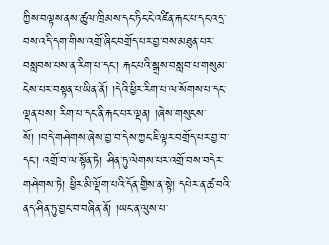ཀྱིས་བལྟས་ནས་ཚུལ་ཁྲིམས་དང་ཏིང་ངེ་འཛིན་རྐང་པ་དང་འདྲ་བས་འདི་དག་གིས་འགྲོ་ཞིང་བགྲོད་པར་བྱ་བས་མཐུན་པར་བསླབས་པས་ན་རིག་པ་དང་། རྐང་པའི་སྒྲས་བསླབ་པ་གསུམ་ངེས་པར་བསྟན་པ་ཡིན་ནོ། །དེའི་ཕྱིར་རིག་པ་ལ་སོགས་པ་དང་ལྡན་པས། རིག་པ་དང་ནི་རྐང་པར་ལྡན། །ཞེས་གསུངས་སོ། །བདེ་གཤེགས་ཞེས་བྱ་བ་དེས་ཀྱང་ཇི་ལྟར་བགྲོད་པར་བྱ་བ་དང་། འགྲོ་བ་ལ་སྟོན་ཏེ། ཤིན་ཏུ་ལེགས་པར་འགྲོ་བས་བདེར་གཤེགས་ཏེ། ཕྱིར་མི་ལྡོག་པའི་དོན་གྱིས་ན་སྟེ། དཔེར་ན་ཚ་བའི་ནད་ཤིན་ཏུ་བྱང་བ་བཞིན་ནོ། །ཡང་ན་ལུས་པ་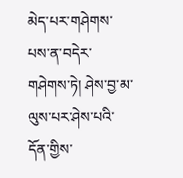མེད་པར་གཤེགས་པས་ན་བདེར་གཤེགས་ཏེ། ཤེས་བྱ་མ་ལུས་པར་ཤེས་པའི་དོན་གྱིས་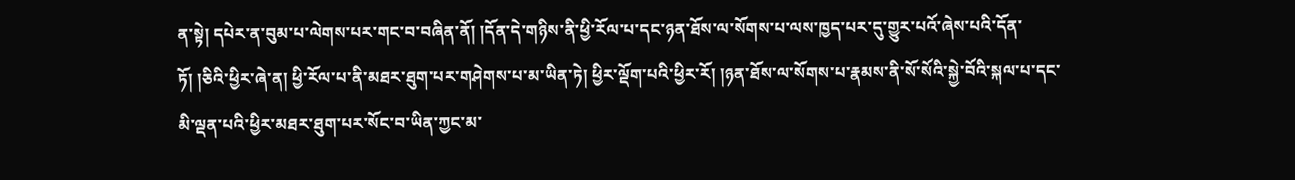ན་སྟེ། དཔེར་ན་བུམ་པ་ལེགས་པར་གང་བ་བཞིན་ནོ། །དོན་དེ་གཉིས་ནི་ཕྱི་རོལ་པ་དང་ཉན་ཐོས་ལ་སོགས་པ་ལས་ཁྱད་པར་དུ་གྱུར་པའོ་ཞེས་པའི་དོན་ཏོ། །ཅིའི་ཕྱིར་ཞེ་ན། ཕྱི་རོལ་པ་ནི་མཐར་ཐུག་པར་གཤེགས་པ་མ་ཡིན་ཏེ། ཕྱིར་ལྡོག་པའི་ཕྱིར་རོ། །ཉན་ཐོས་ལ་སོགས་པ་རྣམས་ནི་སོ་སོའི་སྐྱེ་བོའི་སྐལ་པ་དང་མི་ལྡན་པའི་ཕྱིར་མཐར་ཐུག་པར་སོང་བ་ཡིན་ཀྱང་མ་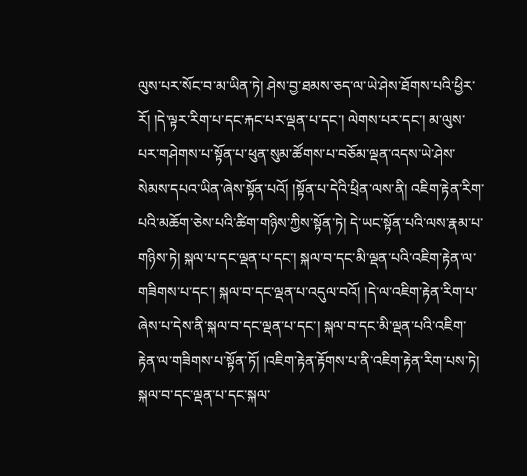ལུས་པར་སོང་བ་མ་ཡིན་ཏེ། ཤེས་བྱ་ཐམས་ཅད་ལ་ཡེ་ཤེས་ཐོགས་པའི་ཕྱིར་རོ། །དེ་ལྟར་རིག་པ་དང་རྐང་པར་ལྡན་པ་དང་། ལེགས་པར་དང་། མ་ལུས་པར་གཤེགས་པ་སྟོན་པ་ཕུན་སུམ་ཚོགས་པ་བཅོམ་ལྡན་འདས་ཡེ་ཤེས་སེམས་དཔའ་ཡིན་ཞེས་སྟོན་པའོ། །སྟོན་པ་དེའི་ཕྲིན་ལས་ནི། འཇིག་རྟེན་རིག་པའི་མཆོག་ཅེས་པའི་ཚིག་གཉིས་ཀྱིས་སྟོན་ཏེ། དེ་ཡང་སྟོན་པའི་ལས་རྣམ་པ་གཉིས་ཏེ། སྐལ་པ་དང་ལྡན་པ་དང་། སྐལ་བ་དང་མི་ལྡན་པའི་འཇིག་རྟེན་ལ་གཟིགས་པ་དང་། སྐལ་བ་དང་ལྡན་པ་འདུལ་བའོ། །དེ་ལ་འཇིག་རྟེན་རིག་པ་ཞེས་པ་དེས་ནི་སྐལ་བ་དང་ལྡན་པ་དང་། སྐལ་བ་དང་མི་ལྡན་པའི་འཇིག་རྟེན་ལ་གཟིགས་པ་སྟོན་ཏོ། །འཇིག་རྟེན་རྟོགས་པ་ནི་འཇིག་རྟེན་རིག་པས་ཏེ། སྐལ་བ་དང་ལྡན་པ་དང་སྐལ་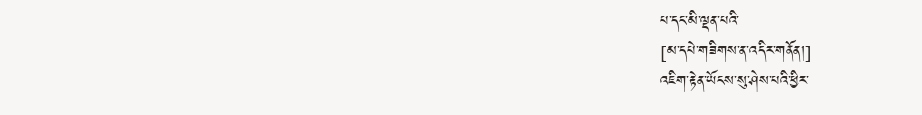པ་དང་མི་ལྡན་པའི་
[མ་དཔེ་གཟིགས་ན་འདིར་གནོན།]
འཇིག་རྟེན་ཡོངས་སུ་ཤེས་པའི་ཕྱིར་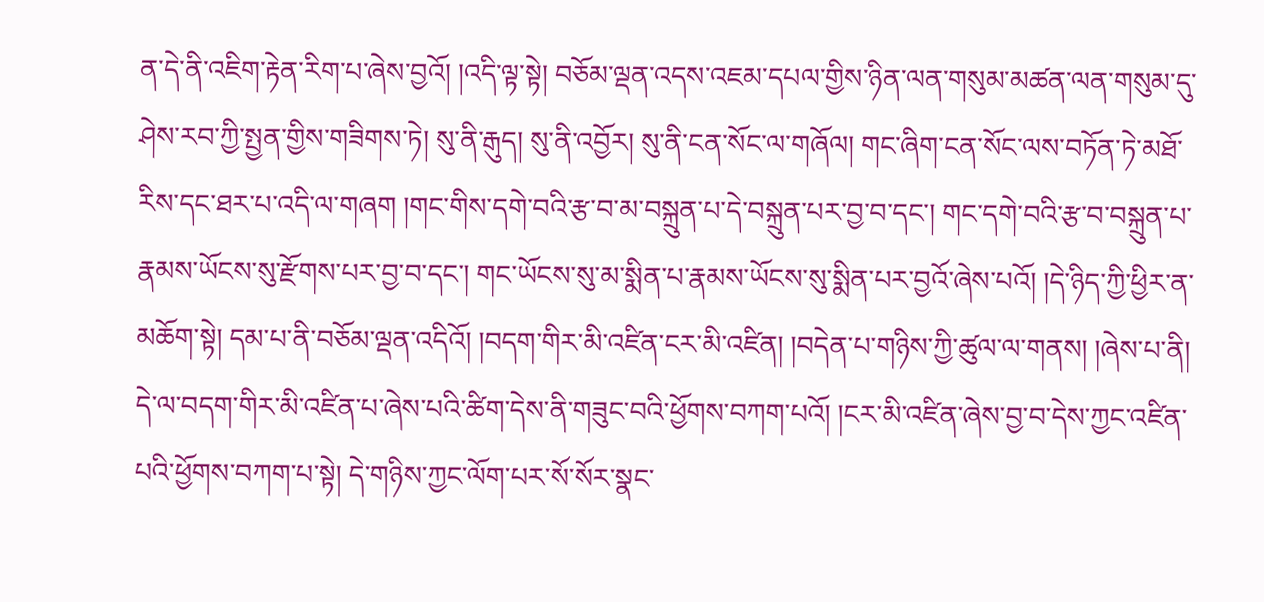ན་དེ་ནི་འཇིག་རྟེན་རིག་པ་ཞེས་བྱའོ། །འདི་ལྟ་སྟེ། བཅོམ་ལྡན་འདས་འཇམ་དཔལ་གྱིས་ཉིན་ལན་གསུམ་མཚན་ལན་གསུམ་དུ་ཤེས་རབ་ཀྱི་སྤྱན་གྱིས་གཟིགས་ཏེ། སུ་ནི་རྒུད། སུ་ནི་འབྱོར། སུ་ནི་ངན་སོང་ལ་གཞོལ། གང་ཞིག་ངན་སོང་ལས་བཏོན་ཏེ་མཐོ་རིས་དང་ཐར་པ་འདི་ལ་གཞག །གང་གིས་དགེ་བའི་རྩ་བ་མ་བསྐྲུན་པ་དེ་བསྐྲུན་པར་བྱ་བ་དང་། གང་དགེ་བའི་རྩ་བ་བསྐྲུན་པ་རྣམས་ཡོངས་སུ་རྫོགས་པར་བྱ་བ་དང་། གང་ཡོངས་སུ་མ་སྨིན་པ་རྣམས་ཡོངས་སུ་སྨིན་པར་བྱའོ་ཞེས་པའོ། །དེ་ཉིད་ཀྱི་ཕྱིར་ན་མཆོག་སྟེ། དམ་པ་ནི་བཅོམ་ལྡན་འདིའོ། །བདག་གིར་མི་འཛིན་ངར་མི་འཛིན། །བདེན་པ་གཉིས་ཀྱི་ཚུལ་ལ་གནས། །ཞེས་པ་ནི། དེ་ལ་བདག་གིར་མི་འཛིན་པ་ཞེས་པའི་ཚིག་དེས་ནི་གཟུང་བའི་ཕྱོགས་བཀག་པའོ། །ངར་མི་འཛིན་ཞེས་བྱ་བ་དེས་ཀྱང་འཛིན་པའི་ཕྱོགས་བཀག་པ་སྟེ། དེ་གཉིས་ཀྱང་ལོག་པར་སོ་སོར་སྣང་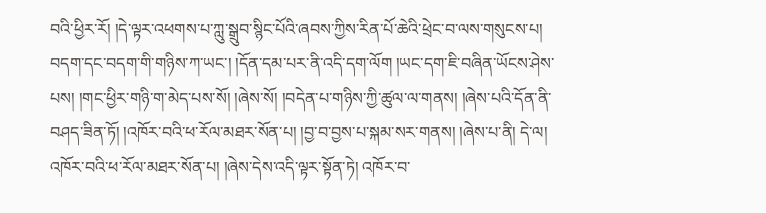བའི་ཕྱིར་རོ། །དེ་ལྟར་འཕགས་པ་ཀླུ་སྒྲུབ་སྙིང་པོའི་ཞབས་ཀྱིས་རིན་པོ་ཆེའི་ཕྲེང་བ་ལས་གསུངས་པ། བདག་དང་བདག་གི་གཉིས་ཀ་ཡང་། །དོན་དམ་པར་ནི་འདི་དག་ལོག །ཡང་དག་ཇི་བཞིན་ཡོངས་ཤེས་པས། །གང་ཕྱིར་གཉི་ག་མེད་པས་སོ། །ཞེས་སོ། །བདེན་པ་གཉིས་ཀྱི་ཚུལ་ལ་གནས། །ཞེས་པའི་དོན་ནི་བཤད་ཟིན་ཏོ། །འཁོར་བའི་ཕ་རོལ་མཐར་སོན་པ། །བྱ་བ་བྱས་པ་སྐམ་སར་གནས། །ཞེས་པ་ནི། དེ་ལ། འཁོར་བའི་ཕ་རོལ་མཐར་སོན་པ། །ཞེས་དེས་འདི་ལྟར་སྟོན་ཏེ། འཁོར་བ་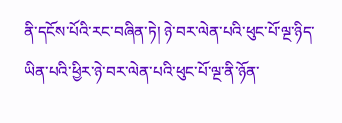ནི་དངོས་པོའི་རང་བཞིན་ཏེ། ཉེ་བར་ལེན་པའི་ཕུང་པོ་ལྔ་ཉིད་ཡིན་པའི་ཕྱིར་ཉེ་བར་ལེན་པའི་ཕུང་པོ་ལྔ་ནི་ཉོན་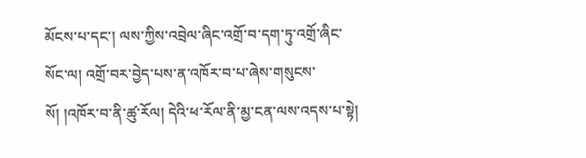མོངས་པ་དང་། ལས་ཀྱིས་འབྲེལ་ཞིང་འགྲོ་བ་དག་ཏུ་འགྲོ་ཞིང་སོང་ལ། འགྲོ་བར་བྱེད་པས་ན་འཁོར་བ་པ་ཞེས་གསུངས་སོ། །འཁོར་བ་ནི་ཚུ་རོལ། དེའི་ཕ་རོལ་ནི་མྱ་ངན་ལས་འདས་པ་སྟེ།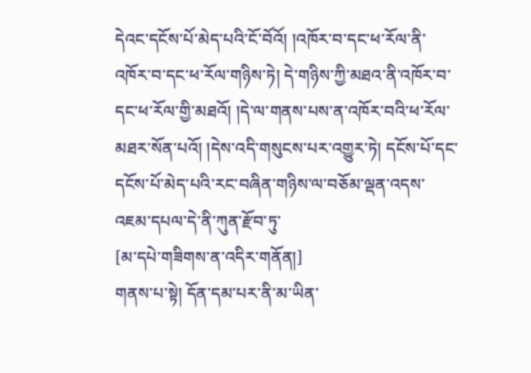དེའང་དངོས་པོ་མེད་པའི་ངོ་བོའོ། །འཁོར་བ་དང་ཕ་རོལ་ནི་འཁོར་བ་དང་ཕ་རོལ་གཉིས་ཏེ། དེ་གཉིས་ཀྱི་མཐའ་ནི་འཁོར་བ་དང་ཕ་རོལ་གྱི་མཐའོ། །དེ་ལ་གནས་པས་ན་འཁོར་བའི་ཕ་རོལ་མཐར་སོན་པའོ། །དེས་འདི་གསུངས་པར་འགྱུར་ཏེ། དངོས་པོ་དང་དངོས་པོ་མེད་པའི་རང་བཞིན་གཉིས་ལ་བཅོམ་ལྡན་འདས་འཇམ་དཔལ་དེ་ནི་ཀུན་རྫོབ་ཏུ་
[མ་དཔེ་གཟིགས་ན་འདིར་གནོན།]
གནས་པ་སྟེ། དོན་དམ་པར་ནི་མ་ཡིན་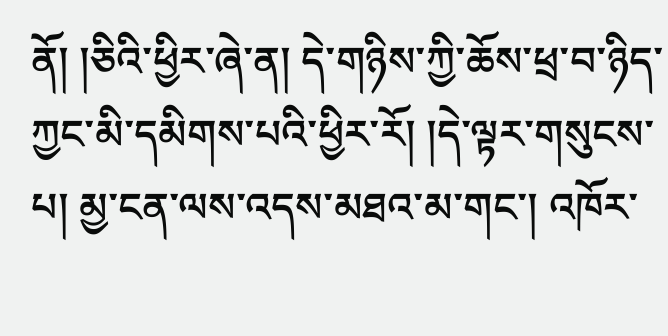ནོ། །ཅིའི་ཕྱིར་ཞེ་ན། དེ་གཉིས་ཀྱི་ཆོས་ཕྲ་བ་ཉིད་ཀྱང་མི་དམིགས་པའི་ཕྱིར་རོ། །དེ་ལྟར་གསུངས་པ། མྱ་ངན་ལས་འདས་མཐའ་མ་གང་། འཁོར་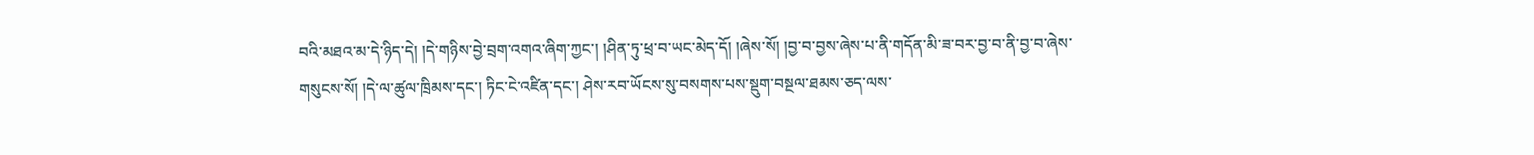བའི་མཐའ་མ་དེ་ཉིད་དེ། །དེ་གཉིས་བྱེ་བྲག་འགའ་ཞིག་ཀྱང་། །ཤིན་ཏུ་ཕྲ་བ་ཡང་མེད་དོ། །ཞེས་སོ། །བྱ་བ་བྱས་ཞེས་པ་ནི་གདོན་མི་ཟ་བར་བྱ་བ་ནི་བྱ་བ་ཞེས་གསུངས་སོ། །དེ་ལ་ཚུལ་ཁྲིམས་དང་། ཏིང་ངེ་འཛིན་དང་། ཤེས་རབ་ཡོངས་སུ་བསགས་པས་སྡུག་བསྔལ་ཐམས་ཅད་ལས་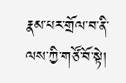རྣམ་པར་གྲོལ་བ་ནི་ལས་ཀྱི་གཙོ་བོ་སྟེ།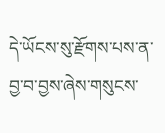དེ་ཡོངས་སུ་རྫོགས་པས་ན་བྱ་བ་བྱས་ཞེས་གསུངས་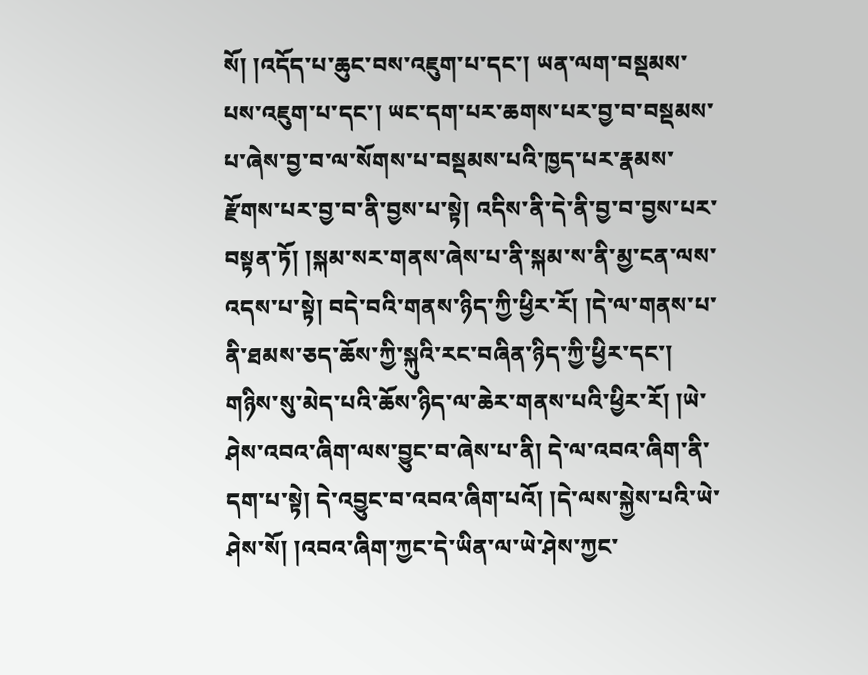སོ། །འདོད་པ་ཆུང་བས་འཇུག་པ་དང་། ཡན་ལག་བསྡམས་པས་འཇུག་པ་དང་། ཡང་དག་པར་ཆགས་པར་བྱ་བ་བསྡམས་པ་ཞེས་བྱ་བ་ལ་སོགས་པ་བསྡམས་པའི་ཁྱད་པར་རྣམས་རྫོགས་པར་བྱ་བ་ནི་བྱས་པ་སྟེ། འདིས་ནི་དེ་ནི་བྱ་བ་བྱས་པར་བསྟན་ཏོ། །སྐམ་སར་གནས་ཞེས་པ་ནི་སྐམ་ས་ནི་མྱ་ངན་ལས་འདས་པ་སྟེ། བདེ་བའི་གནས་ཉིད་ཀྱི་ཕྱིར་རོ། །དེ་ལ་གནས་པ་ནི་ཐམས་ཅད་ཆོས་ཀྱི་སྐུའི་རང་བཞིན་ཉིད་ཀྱི་ཕྱིར་དང་། གཉིས་སུ་མེད་པའི་ཆོས་ཉིད་ལ་ཆེར་གནས་པའི་ཕྱིར་རོ། །ཡེ་ཤེས་འབའ་ཞིག་ལས་བྱུང་བ་ཞེས་པ་ནི། དེ་ལ་འབའ་ཞིག་ནི་དག་པ་སྟེ། དེ་འབྱུང་བ་འབའ་ཞིག་པའོ། །དེ་ལས་སྐྱེས་པའི་ཡེ་ཤེས་སོ། །འབའ་ཞིག་ཀྱང་དེ་ཡིན་ལ་ཡེ་ཤེས་ཀྱང་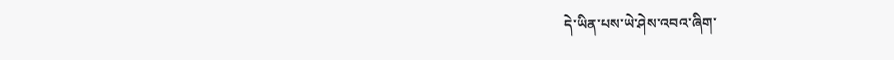དེ་ཡིན་པས་ཡེ་ཤེས་འབའ་ཞིག་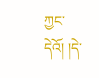ཀྱང་དེའོ། །དེ་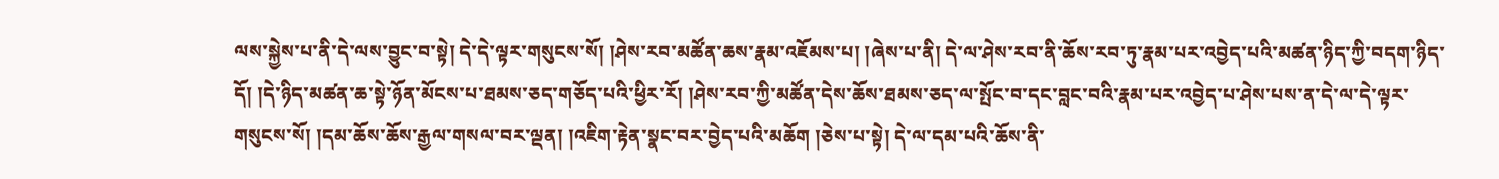ལས་སྐྱེས་པ་ནི་དེ་ལས་བྱུང་བ་སྟེ། དེ་དེ་ལྟར་གསུངས་སོ། །ཤེས་རབ་མཚོན་ཆས་རྣམ་འཇོམས་པ། །ཞེས་པ་ནི། དེ་ལ་ཤེས་རབ་ནི་ཆོས་རབ་ཏུ་རྣམ་པར་འབྱེད་པའི་མཚན་ཉིད་ཀྱི་བདག་ཉིད་དོ། །དེ་ཉིད་མཚན་ཆ་སྟེ་ཉོན་མོངས་པ་ཐམས་ཅད་གཅོད་པའི་ཕྱིར་རོ། །ཤེས་རབ་ཀྱི་མཚོན་དེས་ཆོས་ཐམས་ཅད་ལ་སྤོང་བ་དང་བླང་བའི་རྣམ་པར་འབྱེད་པ་ཤེས་པས་ན་དེ་ལ་དེ་ལྟར་གསུངས་སོ། །དམ་ཆོས་ཆོས་རྒྱལ་གསལ་བར་ལྡན། །འཇིག་རྟེན་སྣང་བར་བྱེད་པའི་མཆོག །ཅེས་པ་སྟེ། དེ་ལ་དམ་པའི་ཆོས་ནི་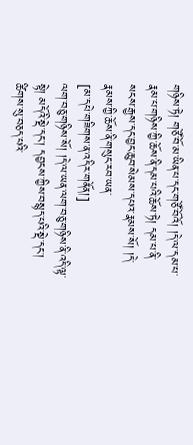གཉིས་ཏེ། གཙོ་བོ་མ་ཡིན་པ་དང་གཙོ་བོའོ། །དེ་ལ་དམ་པ་རྣམ་པ་གཉིས་ཀྱི་ཆོས་ནི་དམ་པའི་ཆོས་ཏེ། དམ་པ་ནི་སངས་རྒྱས་དང་བྱང་ཆུབ་སེམས་དཔའ་རྣམས་སོ། །དེ་རྣམས་ཀྱི་ཆོས་ནི་གསུང་རབ་ཡན་
[མ་དཔེ་གཟིགས་ན་འདིར་གནོན།]
ལག་བཅུ་གཉིས་སོ། །དེ་ལ་ཡན་ལག་བཅུ་གཉིས་ནི་འདི་ལྟ་སྟེ། མདོའི་སྡེ་དང་། དབྱངས་ཀྱིས་བསྙད་པའི་སྡེ་དང་། ཚིགས་སུ་བཅད་པའི་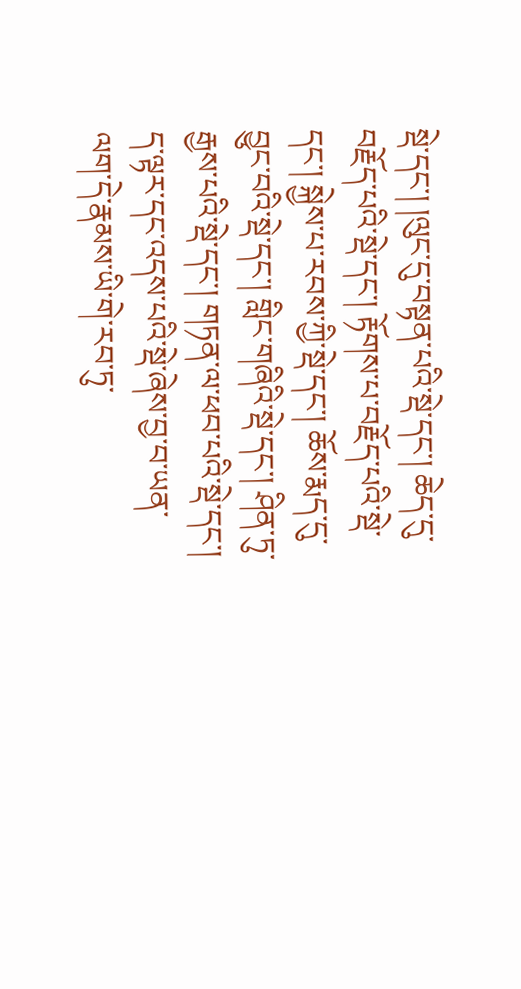སྡེ་དང་། །ལུང་དུ་བསྟན་པའི་སྡེ་དང་། ཆེད་དུ་བརྗོད་པའི་སྡེ་དང་། རྟོགས་པ་བརྗོད་པའི་སྡེ་དང་། སྐྱེས་པ་རབས་ཀྱི་སྡེ་དང་། ཆོས་རྨད་དུ་བྱུང་བའི་སྡེ་དང་། གླིང་གཞིའི་སྡེ་དང་། ཤིན་ཏུ་རྒྱས་པའི་སྡེ་དང་། གཏན་ལ་ཕབ་པའི་སྡེ་དང་། ད་ལྟར་དང་འདས་པའི་སྡེ་ཞེས་བྱ་བ་ཡན་ལག་དེ་རྣམས་ཡི་གེ་རབ་ཏུ་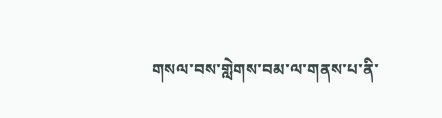གསལ་བས་གླེགས་བམ་ལ་གནས་པ་ནི་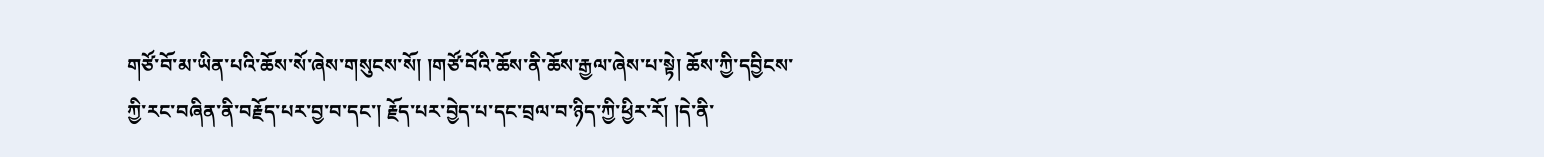གཙོ་བོ་མ་ཡིན་པའི་ཆོས་སོ་ཞེས་གསུངས་སོ། །གཙོ་བོའི་ཆོས་ནི་ཆོས་རྒྱལ་ཞེས་པ་སྟེ། ཆོས་ཀྱི་དབྱིངས་ཀྱི་རང་བཞིན་ནི་བརྗོད་པར་བྱ་བ་དང་། རྗོད་པར་བྱེད་པ་དང་བྲལ་བ་ཉིད་ཀྱི་ཕྱིར་རོ། །དེ་ནི་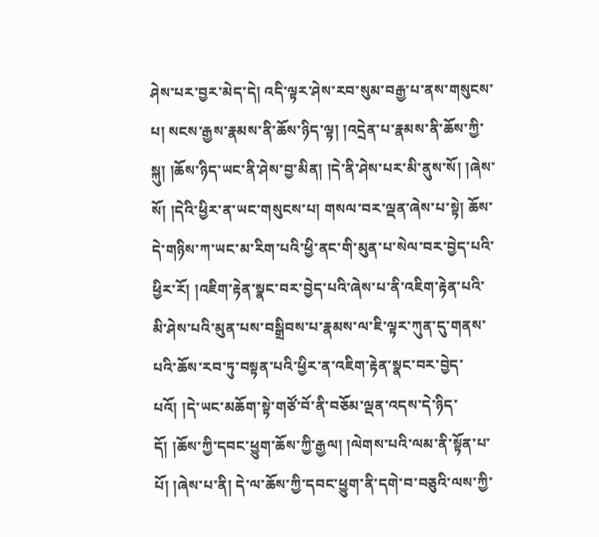ཤེས་པར་བྱར་མེད་དེ། འདི་ལྟར་ཤེས་རབ་སུམ་བརྒྱ་པ་ནས་གསུངས་པ། སངས་རྒྱས་རྣམས་ནི་ཆོས་ཉིད་ལྟ། །འདྲེན་པ་རྣམས་ནི་ཆོས་ཀྱི་སྐུ། །ཆོས་ཉིད་ཡང་ནི་ཤེས་བྱ་མིན། །དེ་ནི་ཤེས་པར་མི་ནུས་སོ། །ཞེས་སོ། །དེའི་ཕྱིར་ན་ཡང་གསུངས་པ། གསལ་བར་ལྡན་ཞེས་པ་སྟེ། ཆོས་དེ་གཉིས་ཀ་ཡང་མ་རིག་པའི་ཕྱི་ནང་གི་མུན་པ་སེལ་བར་བྱེད་པའི་ཕྱིར་རོ། །འཇིག་རྟེན་སྣང་བར་བྱེད་པའི་ཞེས་པ་ནི་འཇིག་རྟེན་པའི་མི་ཤེས་པའི་མུན་པས་བསྒྲིབས་པ་རྣམས་ལ་ཇི་ལྟར་ཀུན་དུ་གནས་པའི་ཆོས་རབ་ཏུ་བསྟན་པའི་ཕྱིར་ན་འཇིག་རྟེན་སྣང་བར་བྱེད་པའོ། །དེ་ཡང་མཆོག་སྟེ་གཙོ་བོ་ནི་བཅོམ་ལྡན་འདས་དེ་ཉིད་དོ། །ཆོས་ཀྱི་དབང་ཕྱུག་ཆོས་ཀྱི་རྒྱལ། །ལེགས་པའི་ལམ་ནི་སྟོན་པ་པོ། །ཞེས་པ་ནི། དེ་ལ་ཆོས་ཀྱི་དབང་ཕྱུག་ནི་དགེ་བ་བཅུའི་ལས་ཀྱི་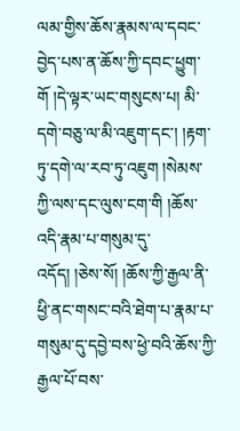ལམ་གྱིས་ཆོས་རྣམས་ལ་དབང་བྱེད་པས་ན་ཆོས་ཀྱི་དབང་ཕྱུག་གོ །དེ་ལྟར་ཡང་གསུངས་པ། མི་དགེ་བཅུ་ལ་མི་འཇུག་དང་། །རྟག་ཏུ་དགེ་ལ་རབ་ཏུ་འཇུག །སེམས་ཀྱི་ལས་དང་ལུས་ངག་གི །ཆོས་འདི་རྣམ་པ་གསུམ་དུ་འདོད། །ཅེས་སོ། །ཆོས་ཀྱི་རྒྱལ་ནི་ཕྱི་ནང་གསང་བའི་ཐེག་པ་རྣམ་པ་གསུམ་དུ་དབྱེ་བས་ཕྱེ་བའི་ཆོས་ཀྱི་རྒྱལ་པོ་བས་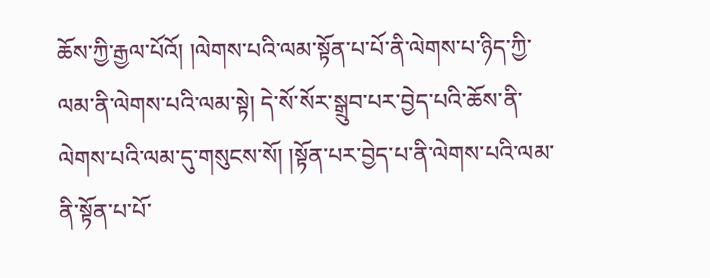ཆོས་ཀྱི་རྒྱལ་པོའོ། །ལེགས་པའི་ལམ་སྟོན་པ་པོ་ནི་ལེགས་པ་ཉིད་ཀྱི་ལམ་ནི་ལེགས་པའི་ལམ་སྟེ། དེ་སོ་སོར་སྒྲུབ་པར་བྱེད་པའི་ཆོས་ནི་ལེགས་པའི་ལམ་དུ་གསུངས་སོ། །སྟོན་པར་བྱེད་པ་ནི་ལེགས་པའི་ལམ་ནི་སྟོན་པ་པོ་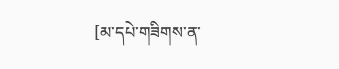[མ་དཔེ་གཟིགས་ན་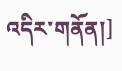འདིར་གནོན།]